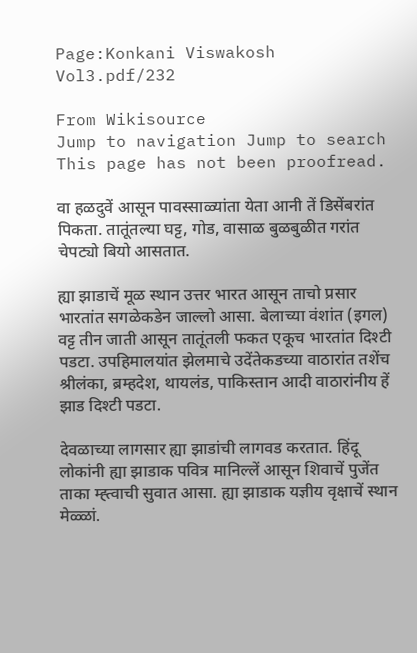Page:Konkani Viswakosh Vol3.pdf/232

From Wikisource
Jump to navigation Jump to search
This page has not been proofread.

वा हळदुवें आसून पावस्साळ्यांता येता आनी तें डिसेंबरांत पिकता. तातूंतल्या घट्ट, गोड, वासाळ बुळबुळीत गरांत चेपट्यो बियो आसतात.

ह्या झाडाचें मूळ स्थान उत्तर भारत आसून ताचो प्रसार भारतांत सगळेकडेन जाल्लो आसा. बेलाच्या वंशांत (इगल) वट्ट तीन जाती आसून तातूंतली फकत एकूच भारतांत दिश्टी पडटा. उपहिमालयांत झेलमाचे उदेंतेकडच्या वाठारांत तशेंच श्रीलंका, ब्रम्हदेश, थायलंड, पाकिस्तान आदी वाठारांनीय हें झाड दिश्टी पडटा.

देवळाच्या लागसार ह्या झाडांची लागवड करतात. हिंदू लोकांनी ह्या झाडाक पवित्र मानिल्लें आसून शिवाचें पुजेंत ताका म्ह्त्वाची सुवात आसा. ह्या झाडाक यज्ञीय वृक्षाचें स्थान मेळ्ळां.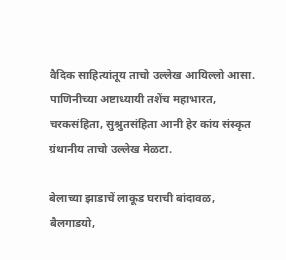वैदिक साहित्यांतूय ताचो उल्लेख आयिल्लो आसा. पाणिनीच्या अष्टाध्यायी तशेंच महाभारत, चरकसंहिता, सुश्रुतसंहिता आनी हेर कांय संस्कृत ग्रंथानीय ताचो उल्लेख मेळटा.

बेलाच्या झाडाचें लाकूड घराची बांदावळ, बैलगाडयो,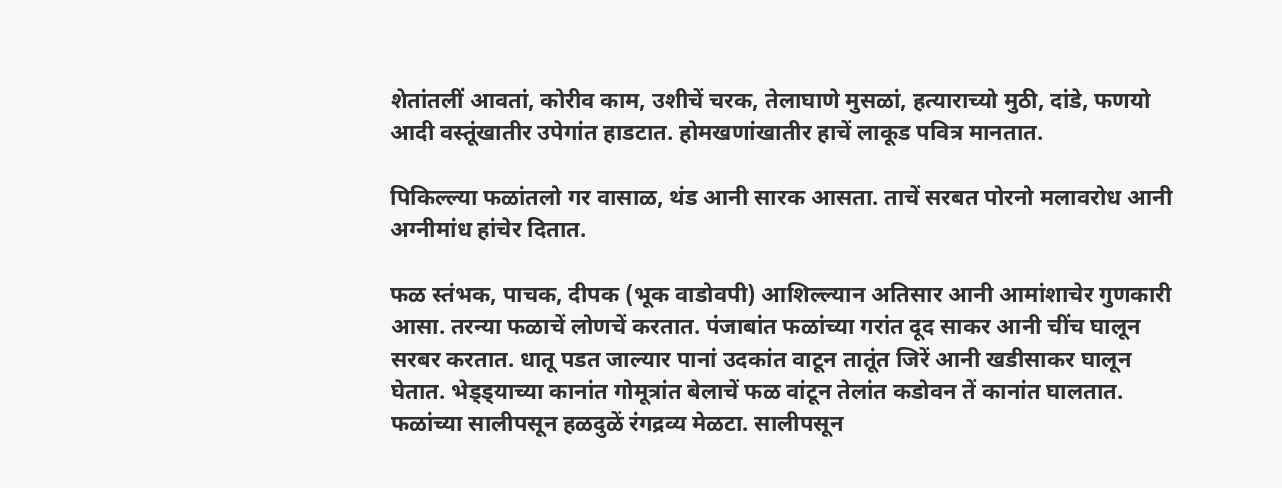शेतांतलीं आवतां, कोरीव काम, उशीचें चरक, तेलाघाणे मुसळां, हत्याराच्यो मुठी, दांडे, फणयो आदी वस्तूंखातीर उपेगांत हाडटात. होमखणांखातीर हाचें लाकूड पवित्र मानतात.

पिकिल्ल्या फळांतलो गर वासाळ, थंड आनी सारक आसता. ताचें सरबत पोरनो मलावरोध आनी अग्नीमांध हांचेर दितात.

फळ स्तंभक, पाचक, दीपक (भूक वाडोवपी) आशिल्ल्यान अतिसार आनी आमांशाचेर गुणकारी आसा. तरन्या फळाचें लोणचें करतात. पंजाबांत फळांच्या गरांत दूद साकर आनी चींच घालून सरबर करतात. धातू पडत जाल्यार पानां उदकांत वाटून तातूंत जिरें आनी खडीसाकर घालून घेतात. भेड्ड्याच्या कानांत गोमूत्रांत बेलाचें फळ वांटून तेलांत कडोवन तें कानांत घालतात. फळांच्या सालीपसून हळदुळें रंगद्रव्य मेळटा. सालीपसून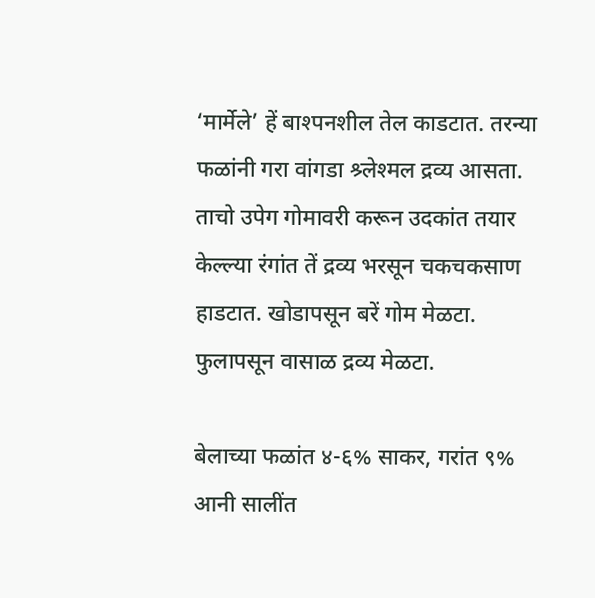‘मार्मेले’ हें बाश्पनशील तेल काडटात. तरन्या फळांनी गरा वांगडा श्र्लेश्मल द्रव्य आसता. ताचो उपेग गोमावरी करून उदकांत तयार केल्ल्या रंगांत तें द्रव्य भरसून चकचकसाण हाडटात. खोडापसून बरें गोम मेळटा. फुलापसून वासाळ द्रव्य मेळटा.

बेलाच्या फळांत ४-६% साकर, गरांत ९% आनी सालींत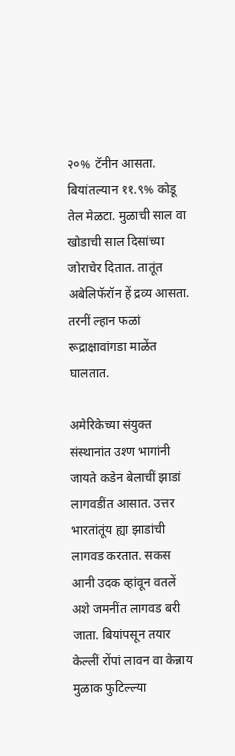२०% टॅनीन आसता. बियांतल्यान ११.९% कोडू तेल मेळटा. मुळाची साल वा खोडाची साल दिसांच्या जोराचेर दितात. तातूंत अबेलिफॅरॉन हें द्रव्य आसता. तरनीं ल्हान फळां रूद्राक्षावांगडा माळेंत घालतात.

अमेरिकेच्या संयुक्त संस्थानांत उश्ण भागांनी जायते कडेन बेलाचीं झाडां लागवडींत आसात. उत्तर भारतांतूंय ह्या झाडांची लागवड करतात. सकस आनी उदक व्हांवून वतलें अशे जमनींत लागवड बरी जाता. बियांपसून तयार केल्लीं रोंपां लावन वा केन्नाय मुळाक फुटिल्ल्या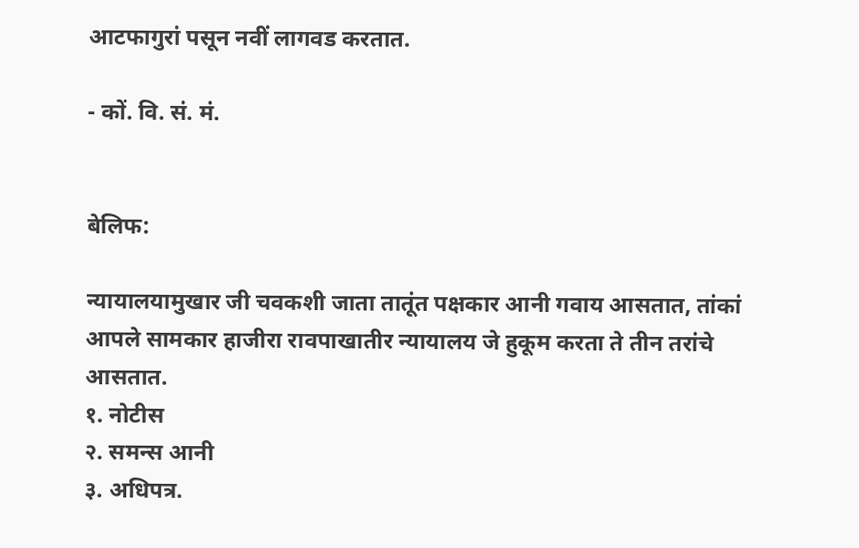आटफागुरां पसून नवीं लागवड करतात.

- कों. वि. सं. मं.


बेलिफ:

न्यायालयामुखार जी चवकशी जाता तातूंत पक्षकार आनी गवाय आसतात, तांकां आपले सामकार हाजीरा रावपाखातीर न्यायालय जे हुकूम करता ते तीन तरांचे आसतात.
१. नोटीस
२. समन्स आनी
३. अधिपत्र.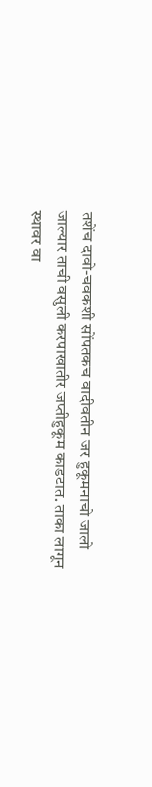तशेंच दावो-चवकशी सोंपतकच वादीवतीन जर हुकूमनाचो जालो जाल्यार ताची वसुली करपाखातीर जप्तीहुकूम काडटात. ताका लागून स्थावर वा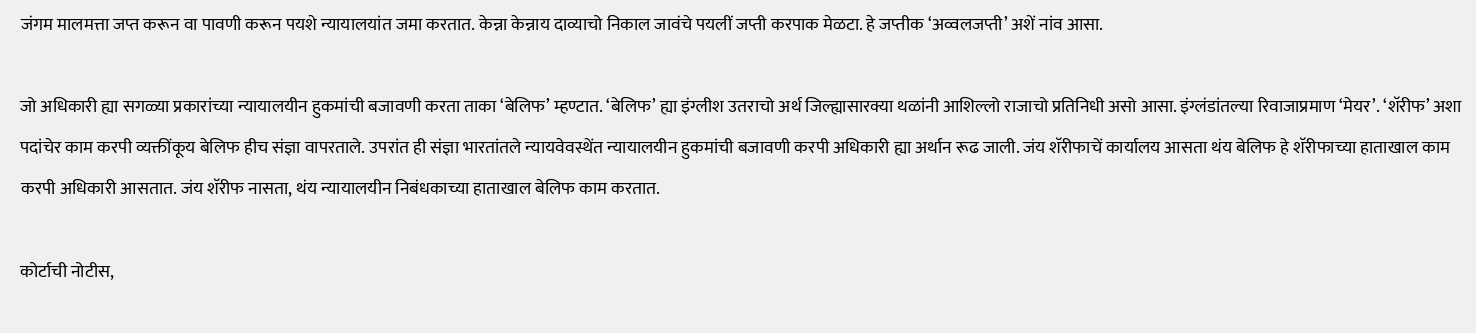जंगम मालमत्ता जप्त करून वा पावणी करून पयशे न्यायालयांत जमा करतात. केन्ना केन्नाय दाव्याचो निकाल जावंचे पयलीं जप्ती करपाक मेळटा. हे जप्तीक ‘अव्वलजप्ती’ अशें नांव आसा.

जो अधिकारी ह्या सगळ्या प्रकारांच्या न्यायालयीन हुकमांची बजावणी करता ताका ‘बेलिफ’ म्हण्टात. ‘बेलिफ’ ह्या इंग्लीश उतराचो अर्थ जिल्ह्यासारक्या थळांनी आशिल्लो राजाचो प्रतिनिधी असो आसा. इंग्लंडांतल्या रिवाजाप्रमाण ‘मेयर’. ‘शॅरीफ’ अशा पदांचेर काम करपी व्यक्तींकूय बेलिफ हीच संज्ञा वापरताले. उपरांत ही संज्ञा भारतांतले न्यायवेवस्थेंत न्यायालयीन हुकमांची बजावणी करपी अधिकारी ह्या अर्थान रूढ जाली. जंय शॅरीफाचें कार्यालय आसता थंय बेलिफ हे शॅरीफाच्या हाताखाल काम करपी अधिकारी आसतात. जंय शॅरीफ नासता, थंय न्यायालयीन निबंधकाच्या हाताखाल बेलिफ काम करतात.

कोर्टाची नोटीस,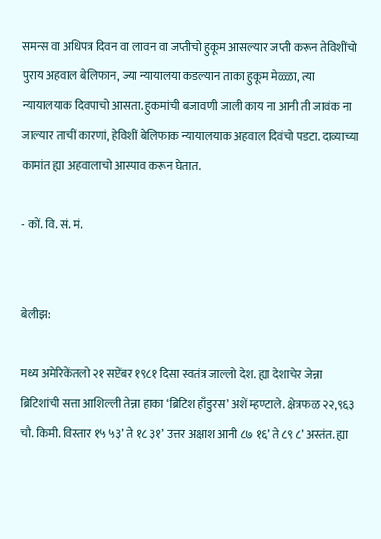समन्स वा अधिपत्र दिवन वा लावन वा जप्तीचो हुकूम आसल्यार जप्ती करून तेविशींचो पुराय अहवाल बेलिफान, ज्या न्यायालया कडल्यान ताका हुकूम मेळ्ळा, त्या न्यायालयाक दिवपाचो आसता. हुकमांची बजावणी जाली काय ना आनी ती जावंक ना जाल्यार ताचीं कारणां, हेविशीं बेलिफाक न्यायालयाक अहवाल दिवंचो पडटा. दाव्याच्या कामांत ह्या अहवालाचो आस्पाव करून घेतात.

- कों. वि. सं. मं.


बेलीझ:

मध्य अमेरिकेंतलो २१ सप्टेंबर १९८१ दिसा स्वतंत्र जाल्लो देश. ह्या देशाचेर जेन्ना ब्रिटिशांची सत्ता आशिल्ली तेन्ना हाका ‘ब्रिटिश हाँडुरस’ अशें म्हण्टाले. क्षेत्रफळ २२,९६३ चौ. किमी. विस्तार १५ ५३’ ते १८ ३१’ उत्तर अक्षाश आनी ८७ १६’ ते ८९ ८’ अस्तंत. ह्या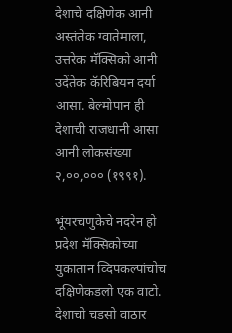देशाचे दक्षिणेक आनी अस्तंतेक ग्वातेमाला, उत्तरेक मॅक्सिको आनी उदेंतेक कॅरिबियन दर्या आसा. बेल्मोपान ही देशाची राजधानी आसा आनी लोकसंख्या २,००,००० (१९९१).

भूंयरचणुकेचे नदरेन हो प्रदेश मॅक्सिकोच्या युकातान व्दिपकल्पांचोच दक्षिणेकडलो एक वाटो. देशाचो चडसो वाठार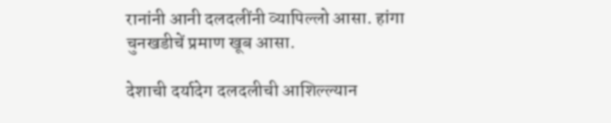रानांनी आनी दलदलींनी व्यापिल्लो आसा. हांगा चुनखडीचें प्रमाण खूब आसा.

देशाची दर्यादेग दलदलीची आशिल्ल्यान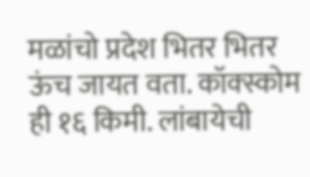मळांचो प्रदेश भितर भितर ऊंच जायत वता. कॉक्स्कोम ही १६ किमी. लांबायेची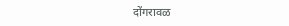दोंगरावळ